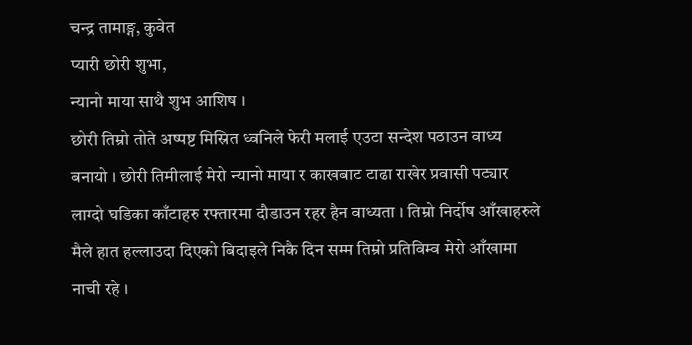चन्द्र तामाङ्ग, कुवेत
प्यारी छोरी शुभा,
न्यानो माया साथै शुभ आशिष ।
छोरी तिम्रो तोते अष्पष्ट मिस्रित ध्वनिले फेरी मलाई एउटा सन्देश पठाउन वाध्य बनायो । छोरी तिमीलाई मेरो न्यानो माया र काखबाट टाढा राखेर प्रवासी पट्यार लाग्दो घडिका काँटाहरु रफ्तारमा दौडाउन रहर हैन वाध्यता । तिम्रो निर्दोष आँखाहरुले मैले हात हल्लाउदा दिएको बिदाइले निकै दिन सम्म तिम्रो प्रतिविम्व मेरो आँखामा नाची रहे ।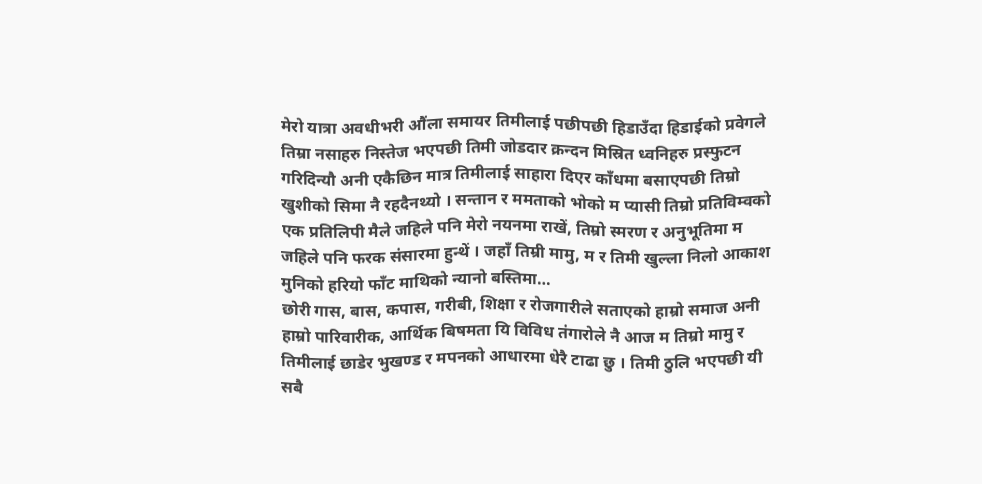मेरो यात्रा अवधीभरी औंला समायर तिमीलाई पछीपछी हिडाउँदा हिडाईको प्रवेगले तिम्रा नसाहरु निस्तेज भएपछी तिमी जोडदार क्रन्दन मिस्रित ध्वनिहरु प्रस्फुटन गरिदिन्यौ अनी एकैछिन मात्र तिमीलाई साहारा दिएर काँधमा बसाएपछी तिम्रो खुशीको सिमा नै रहदैनथ्यो । सन्तान र ममताको भोको म प्यासी तिम्रो प्रतिविम्वको एक प्रतिलिपी मैले जहिले पनि मेरो नयनमा राखें, तिम्रो स्मरण र अनुभूतिमा म जहिले पनि फरक संसारमा हुन्थें । जहाँ तिम्री मामु, म र तिमी खुल्ला निलो आकाश मुनिको हरियो फाँट माथिको न्यानो बस्तिमा…
छोरी गास, बास, कपास, गरीबी, शिक्षा र रोजगारीले सताएको हाम्रो समाज अनी हाम्रो पारिवारीक, आर्थिक बिषमता यि विविध तंगारोले नै आज म तिम्रो मामु र तिमीलाई छाडेर भुखण्ड र मपनको आधारमा धेरै टाढा छु । तिमी ठुलि भएपछी यी सबै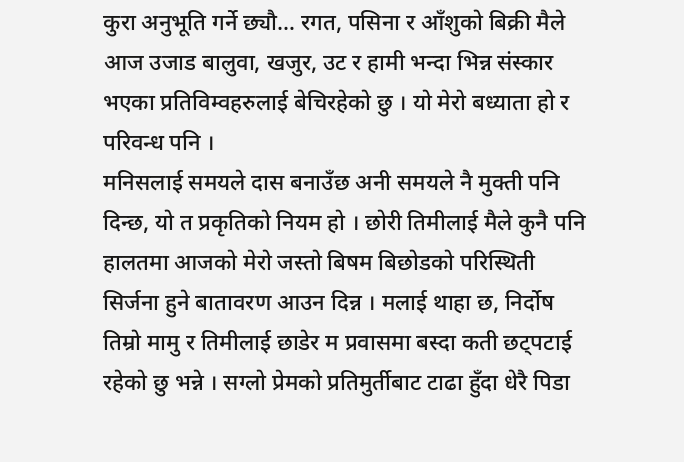कुरा अनुभूति गर्ने छ्यौ… रगत, पसिना र आँशुको बिक्री मैले आज उजाड बालुवा, खजुर, उट र हामी भन्दा भिन्न संस्कार भएका प्रतिविम्वहरुलाई बेचिरहेको छु । यो मेरो बध्याता हो र परिवन्ध पनि ।
मनिसलाई समयले दास बनाउँछ अनी समयले नै मुक्ती पनि दिन्छ, यो त प्रकृतिको नियम हो । छोरी तिमीलाई मैले कुनै पनि हालतमा आजको मेरो जस्तो बिषम बिछोडको परिस्थिती सिर्जना हुने बातावरण आउन दिन्न । मलाई थाहा छ, निर्दोष तिम्रो मामु र तिमीलाई छाडेर म प्रवासमा बस्दा कती छट्पटाई रहेको छु भन्ने । सग्लो प्रेमको प्रतिमुर्तीबाट टाढा हुँदा धेरै पिडा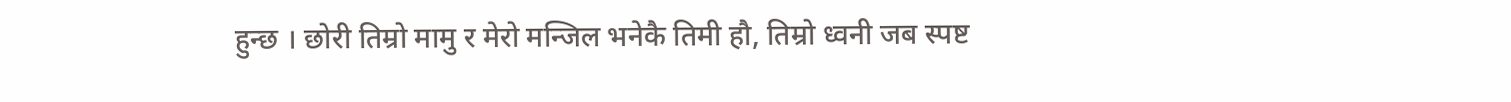हुन्छ । छोरी तिम्रो मामु र मेरो मन्जिल भनेकै तिमी हौ, तिम्रो ध्वनी जब स्पष्ट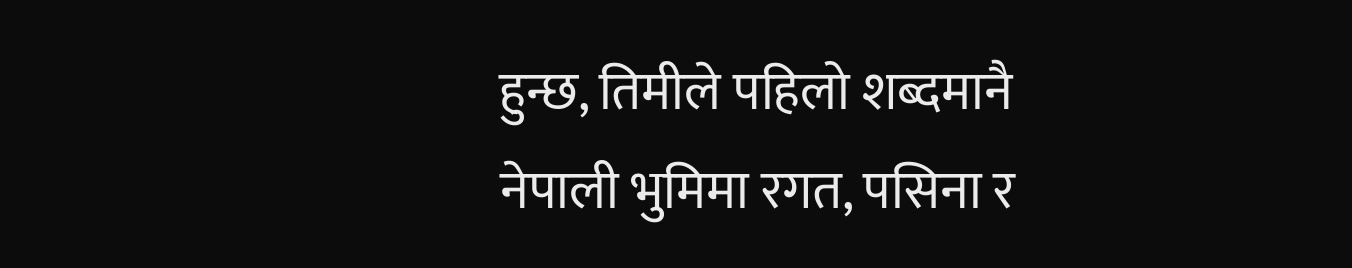हुन्छ, तिमीले पहिलो शब्दमानै नेपाली भुमिमा रगत, पसिना र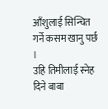आँशुलाई सिन्चित गर्ने कसम खानु पर्छ ।
उहि तिमीलाई स्नेह दिने बाबा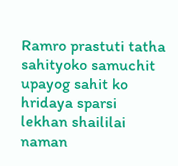Ramro prastuti tatha sahityoko samuchit upayog sahit ko hridaya sparsi lekhan shaililai naman